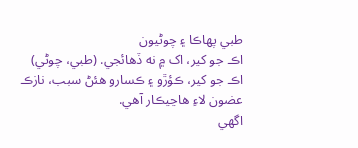طبي پھاڪا ۽ چوڻيون
اڪ جو کير، اک ۾ نه ڏھائجي. (طبي، چوڻي) اڪ جو کير، ڪؤڙو ۽ ڪسارو ھئڻ سبب، نازڪ عضون لاءِ ھاڃيڪار آھي.
اگهي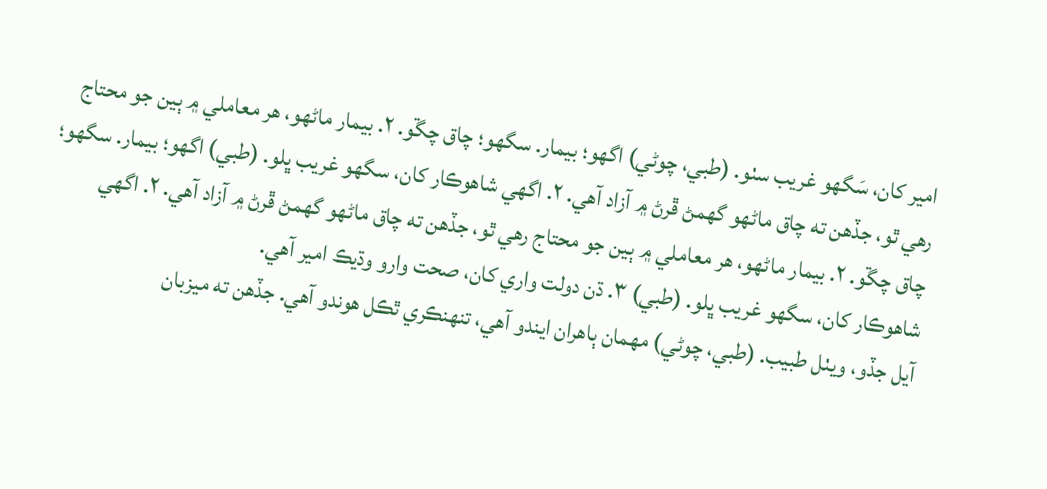امير کان، سَگهو غريب سٺو. (طبي، چوڻي) اگھو؛ بيمار. سگھو؛ چاق چڱو. ۲. بيمار ماڻھو، ھر معاملي ۾ ٻين جو محتاج رھي ٿو، جڏھن ته چاق ماڻھو گھمڻ ڦرڻ ۾ آزاد آھي. ۲. اگھي شاھوڪار کان، سگھو غريب ڀلو. (طبي) اگھو؛ بيمار. سگھو؛ چاق چڱو. ۲. بيمار ماڻھو، ھر معاملي ۾ ٻين جو محتاج رھي ٿو، جڏھن ته چاق ماڻھو گھمڻ ڦرڻ ۾ آزاد آھي. ۲. اگھي شاھوڪار کان، سگھو غريب ڀلو. (طبي) ۳. ڌن دولت واري کان، صحت وارو وڌيڪ امير آھي.
آيل جڏو، ويٺل طبيب. (طبي، چوڻي) مھمان ٻاھران ايندو آھي، تنھنڪري ٿڪل ھوندو آھي. جڏھن ته ميزبان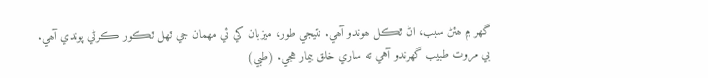گھر ۾ ھئڻ سبب، اڻ ٿڪل ھوندو آھي. نتيجي طور، ميزبان کي ئي مھمان جي ٽھل ٽڪور ڪرڻي پوندي آھي.
بي مروت طبيب گهرندو آهي ته ساري خلق بيمار هجي. (طبي)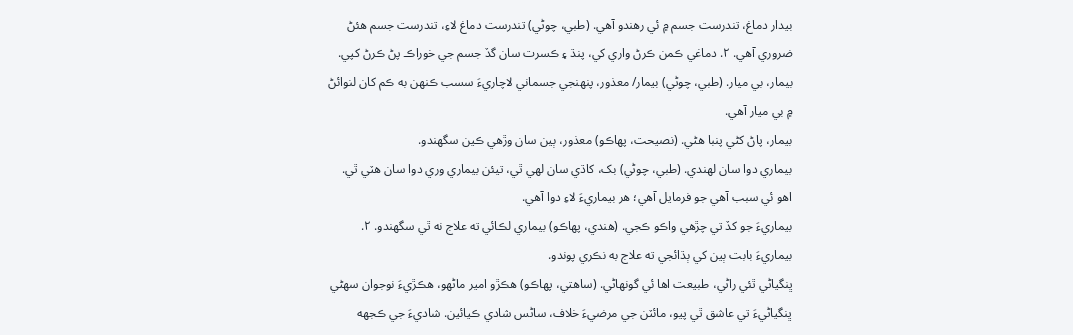بيدار دماغ، تندرست جسم ۾ ئي رھندو آھي. (طبي، چوڻي) تندرست دماغ لاءِ، تندرست جسم ھئڻ ضروري آھي. ۲. دماغي ڪمن ڪرڻ واري کي، پنڌ ۽ ڪسرت سان گڏ جسم جي خوراڪ پڻ ڪرڻ کپي.
بيمار، بي ميار. (طبي، چوڻي) بيمار/ معذور، پنھنجي جسماني لاچاريءَ سسب ڪنھن به ڪم کان لنوائڻ ۾ بي ميار آھي.
بيمار، پاڻ کڻي پنبا هڻي. (نصيحت، پھاڪو) معذور، ٻين سان وڙهي ڪين سگهندو.
بيماري دوا سان لھندي. (طبي، چوڻي) بک، کاڌي سان لھي ٿي، تيئن بيماري وري دوا سان ھٽي ٿي. اھو ئي سبب آھي جو فرمايل آھي؛ ھر بيماريءَ لاءِ دوا آھي.
بيماريءَ جو کڏ تي چڙهي واڪو ڪجي. (هندي، پھاڪو) بيماري لڪائي ته علاج نه ٿي سگهندو. ۲. بيماريءَ بابت ٻين کي ٻڌائجي ته علاج به نڪري پوندو.
ڀنگياڻي ٿئي راڻي، طبيعت اها ئي گونھاڻي. (ساهتي، پھاڪو) هڪڙو امير ماڻھو، هڪڙيءَ نوجوان سھڻي ڀنگياڻيءَ تي عاشق ٿي پيو، مائٽن جي مرضيءَ خلاف، ساڻس شادي ڪيائين. شاديءَ جي ڪجهه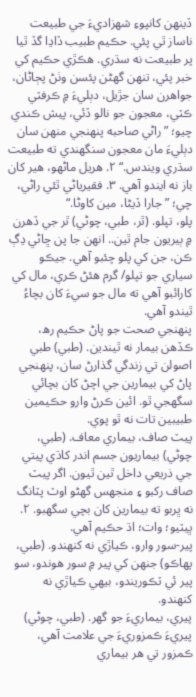ڏينھن کانپوءِ شھزاديءَ جي طبيعت ناساز ٿي پئي. حڪيم طبيب ڏاڍا گڏ ٿيا پر طبيعت نه سڌري. هڪڙي حڪيم کي خبر پئي، تنھن گهڻن پئسن وٺڻ پڄاڻان، جواهرن سان جڙيل، دٻليءَ ۾ ڪرفٽي ڪٽي، معجون جو نالو ڏئي، پيش ڪندي چيو؛ ”راڻي صاحبه پنھنجي منھن سان دٻليءَ مان معجون سنگهندي ته طبيعت سڌري ويندس.“ ۲. هريل ماڻھو، ھير کان باز نه ايندو آھي. ۳. فقيرياڻي ٿئي راڻي، چي؛ ”جارا ڏيڻا، مين کاوڻا.“
پلو، تپلو. (ٿر، طبي، چوڻي) ٿر جي ڏهرن ۾ ٻيريون جام ٿين.. انھن جا پن ڇاڻي ڍڳ ڪن، جن کي پلو چئبو آهي. جيڪو سياري جو تپلو/ گرم هئڻ ڪري، مال کي کارائبو آهي ته مال جو سيءَ کان بچاءُ ٿيندو آهي.
پنھنجي صحت جو پاڻ حڪيم رھ، ڪڏھن بيمار نه ٿيندين. (طبي) طبي اصولن تي زندگي گذارڻ سان، پنھنجي پاڻ کي بيمارين جي اچڻ کان بچائي سگھجي ٿو. ائين ڪرڻ وارو حڪيمين طبيبين تات نه ٿو پوي.
پيٽ صاف، بيماري معاف. (طبي، چوڻي) بيماريون جسم اندر کاڌي پيتي جي ذريعي داخل ٿين ٿيون. اگر پيٽ صاف رکبو ۽ منجھس گھڻو اوٽ پٽانگ نه ڀربو ته بيمارين کان بچي سگھبو. ۲. ڀيٽيو؛ وات؛ اڌ حڪيم آھي.
پير-سور وارو، ڪياڙي نه کنھندو. (طبي، پھاڪو) جنھن کي پير ۾ سور هوندو، سو پير ئي ٽڪوريندو، بيھي ڪياڙي نه کنھندو.
پيري، بيماريءَ جو گهر. (طبي، چوڻي) پيريءَ ڪمزوريءَ جي علامت آهي، ڪمزور تي هر بيماري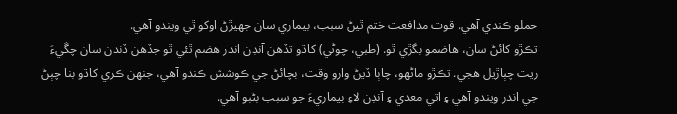حملو ڪندي آهي. قوت مدافعت ختم ٿيڻ سبب، بيماري سان جهيڙڻ اوکو ٿي ويندو آهي.
تڪڙو کائڻ سان، ھاضمو بگڙي ٿو. (طبي، چوڻي) کاڌو تڏھن آنڊن اندر ھضم ٿئي ٿو جڏھن ڏندن سان چڱيءَ ريت چٻاڙيل ھجي. تڪڙو ماڻھو، چاٻا ڏيڻ وارو وقت، بچائڻ جي ڪوشش ڪندو آھي، جنھن ڪري کاڌو بنا چٻڻ جي اندر ويندو آھي ۽ اتي معدي ۽ آنڊن لاءِ بيماريءَ جو سبب بڻبو آھي.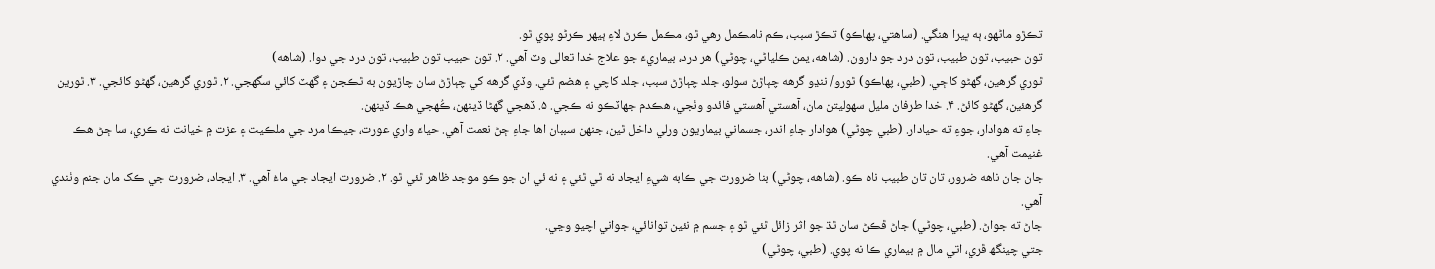تڪڙو ماڻھو، ٻه ڀيرا هنگي. (ساهتي، پھاڪو) تڪڙ سبب، ڪم نامڪمل رهي ٿو، مڪمل ڪرڻ لاءِ ٻيھر ڪرڻو پوي ٿو.
تون حبيب، تون طبيب، تون درد جو دارون. (شاهه، يمن ڪلياڻي، چوڻي) هر درد، بيماريءَ جو علاج خدا تعالى وٽ آهي. ۲. تون حبيب تون طبيب، تون درد جي دوا. (شاهه)
ٿوري گرهين، گهڻو کاڄي. (طبي، پھاڪو) ٿورو/ ننڍو گرهه چٻاڙڻ سولو، جلد چٻاڙڻ سبب، جلد کاچي ۽ هضم ٿئي. وڏي گرهه کي چٻاڙڻ سان چاڙيون به ٿڪجن ۽ گهٽ کائي سگهجي. ۲. ٿوري گرهين، گهڻو کائجي. ۳. ٿورين گرھئين، گھڻو کائڻ. ۴. خدا طرفان مليل سھوليتن مان، آهستي آهستي فائدو وٺجي، هڪدم جهاٽڪو نه ڪجي. ۵. ڏهجي گهڻا ڏينھن، ڪُھجي هڪ ڏينھن.
جاءِ ته ھوادار، جوءِ ته حيادار. (طبي چوڻي) ھوادار جاءِ اندر، جسماني بيماريون ورلي داخل ٿين، جنھن سببان اھا جاءِ ڄڻ نعمت آھي. حياءَ واري عورت، جيڪا مرد جي ملڪيت ۽ عزت ۾ خيانت نه ڪري، سا ڄڻ ھڪ غنيمت آھي.
جان جان ناهه ضرور، تان تان طبيب ناه ڪو. (شاهه، چوڻي) بنا ضرورت جي ڪابه شيءِ ايجاد نه ٿي ٿئي ۽ نه ئي ان جو ڪو موجد ظاهر ٿئي ٿو. ۲. ضرورت ايجاد جي ماءُ آهي. ۳. ايجاد، ضرورت جي ڪک مان جنم وٺندي آهي.
جاڻ ته جواڻ. (طبي، چوڻي) جاڻ ڦڪڻ سان ٿڌ جو اثر زائل ٿئي ٿو ۽ جسم ۾ نئين توانائي، جواني اچيو وڃي.
جتي چينگھ ڦري، اتي مال ۾ بيماري ڪا نه پوي. (طبي، چوڻي)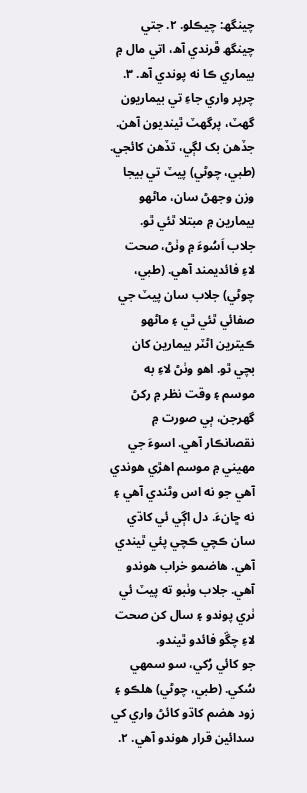چينگھ: چيڪلو. ۲. جتي چينگھ ڦرندي آھ، اتي مال ۾ بيماري ڪا نه پوندي آھ. ۳. چرپر واري جاءِ تي بيماريون گھٽ، پرگھٽ ٿينديون آھن.
جڏهن بک لڳي، تڏهن کائجي. (طبي، چوڻي) پيٽ تي بيجا وزن وجهڻ سان، ماڻھو بيمارين ۾ مبتلا ٿئي ٿو.
جلاب اَسُوءَ ۾ وٺڻ، صحت لاءِ فائديمند آھي. (طبي، چوڻي) جلاب سان پيٽ جي صفائي ٿئي ٿي ۽ ماڻھو ڪيترين اڻٽر بيمارين کان بچي ٿو. اھو وٺڻ لاءِ به موسم ۽ وقت نظر ۾ رکڻ گھرجن، ٻي صورت ۾ نقصانڪار آھي. اسوءَ جي مھيني ۾ موسم اھڙي ھوندي آھي جو نه اس وڻندي آھي ۽ نه ڇانءَ. دل اڳي ئي کاڌي سان ڪچي ڪچي پئي ٿيندي آھي. ھاضمو خراب ھوندو آھي. جلاب وٺبو ته پيٽ ئي ٺري پوندو ۽ سال کن صحت لاءِ چڱو فائدو ٿيندو.
جو کائي رُکي، سو سمھي سُکي. (طبي، چوڻي) هلڪو ۽ زود هضم کاڌو کائڻ واري کي سدائين قرار هوندو آهي. ۲.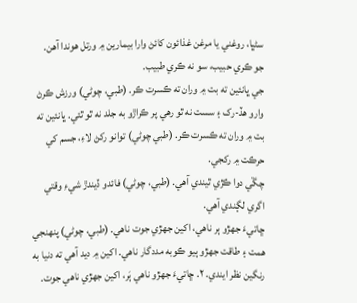سڻڀا، روغني يا مرغن غذائون کائڻ وارا بيمارين ۾ ورتل ھوندا آھن.
جو ڪري حبيب، سو نه ڪري طبيب.
جي ڀانئين ته بت ۾ وران ته ڪسرت ڪر. (طبي، چوڻي) ورزش ڪرڻ وارو ھڏ-رک ۽ سست نه ٿو رھي پر ڪراڙو به جلد نه ٿو ٿئي. ڀانئين ته بت ۾ وران ته ڪسرت ڪر. (طبي چوڻي) توانو رکڻ لاءِ، جسم کي حرڪت ۾ رکجي.
چڱي دوا ڪڙي ٿيندي آهي. (طبي، چوڻي) فائدو ڏيندڙ شيءِ وقتي اگري لڳندي آهي.
ڇاتيءَ جھڙو ٻر ناهي، اکين جھڙي جوت ناهي. (طبي، چوڻي) پنھنجي همت ۽ طاقت جھڙو ٻيو ڪوبه مددگار ناهي. اکين ۾ ديد آهي ته دنيا به رنگين نظر ايندي. ۲. ڇاتيءَ جهڙو ناهي ٻَر، اکين جهڙي ناهي جوت.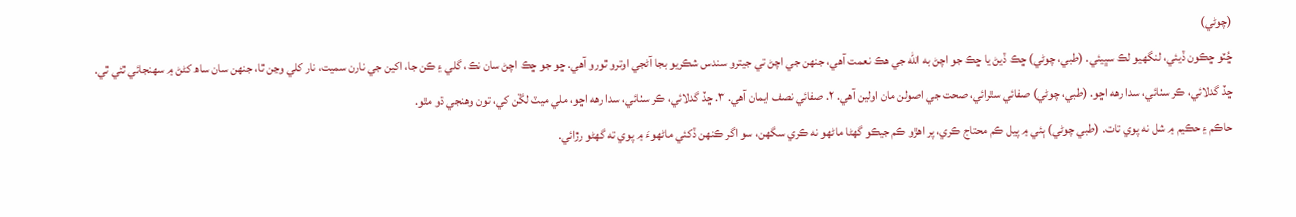(چوڻي)
ڇُٽو ڇڪون ڏيئي، لنگھيو لڪ سڀيئي. (طبي، چوڻي) ڇڪ ڏيڻ يا ڇڪ جو اچڻ به الله جي ھڪ نعمت آھي، جنھن جي اچڻ تي جيترو سندس شڪريو بجا آڻجي اوترو ٿورو آھي. ڇو جو ڇڪ اچڻ سان نڪ، گلي ۽ ڪن جا، اکين جي نارن سميت، نار کلي وڃن ٿا، جنھن سان ساھ کڻڻ ۾ سھنجائي ٿئي ٿي.
ڇڏ گدلائي، ڪر سٺائي، سدا رهه اڇو. (طبي، چوڻي) صفائي سٿرائي، صحت جي اصولن مان اولين آهي. ۲. صفائي نصف ايمان آهي. ۳. ڇڏ گدلائي، ڪر سٺائي، سدا رهه اڇو، ملي ميٽ لڱن کي، تون وهنجي ڌو مٿو.
حاڪم ۽ حڪيم ۾ شل نه پوي تات. (طبي چوڻي) ٻئي ۾ پيل ڪم محتاج ڪري، پر اھڙو ڪم جيڪو گھڻا ماڻھو نه ڪري سگھن، سو اگر ڪنھن ڏکئي ماڻھوءَ ۾ پوي ته گھڻو رڙائي.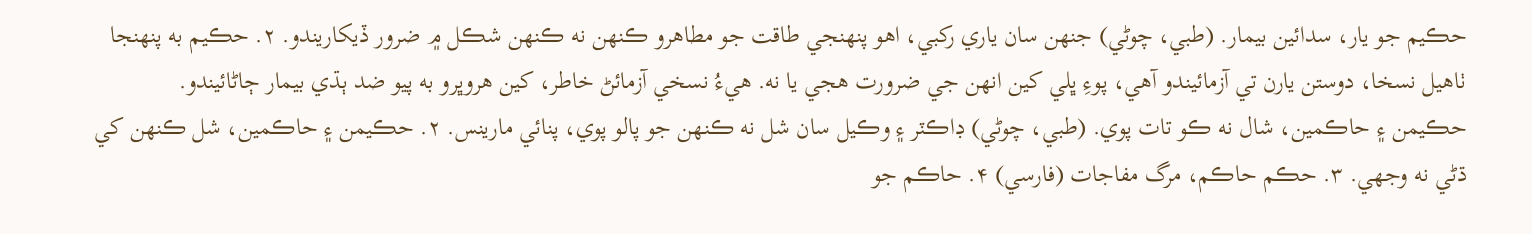حڪيم جو يار، سدائين بيمار. (طبي، چوڻي) جنھن سان ياري رکبي، اھو پنھنجي طاقت جو مطاھرو ڪنھن نه ڪنھن شڪل ۾ ضرور ڏيکاريندو. ۲. حڪيم به پنھنجا ٺاھيل نسخا، دوستن يارن تي آزمائيندو آھي، پوءِ ڀلي کين انھن جي ضرورت ھجي يا نه. ھيءُ نسخي آزمائڻ خاطر، کين ھروڀرو به پيو ضد ٻڌي بيمار ڄاڻائيندو.
حڪيمن ۽ حاڪمين، شال نه ڪو تات پوي. (طبي، چوڻي) ڊاڪٽر ۽ وڪيل سان شل نه ڪنھن جو پالو پوي، پنائي مارينس. ۲. حڪيمن ۽ حاڪمين، شل ڪنھن کي ڌڻي نه وجهي. ۳. حڪم حاڪم، مرگ مفاجات (فارسي) ۴. حاڪم جو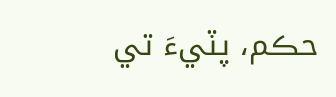حڪم، پٽيءَ تي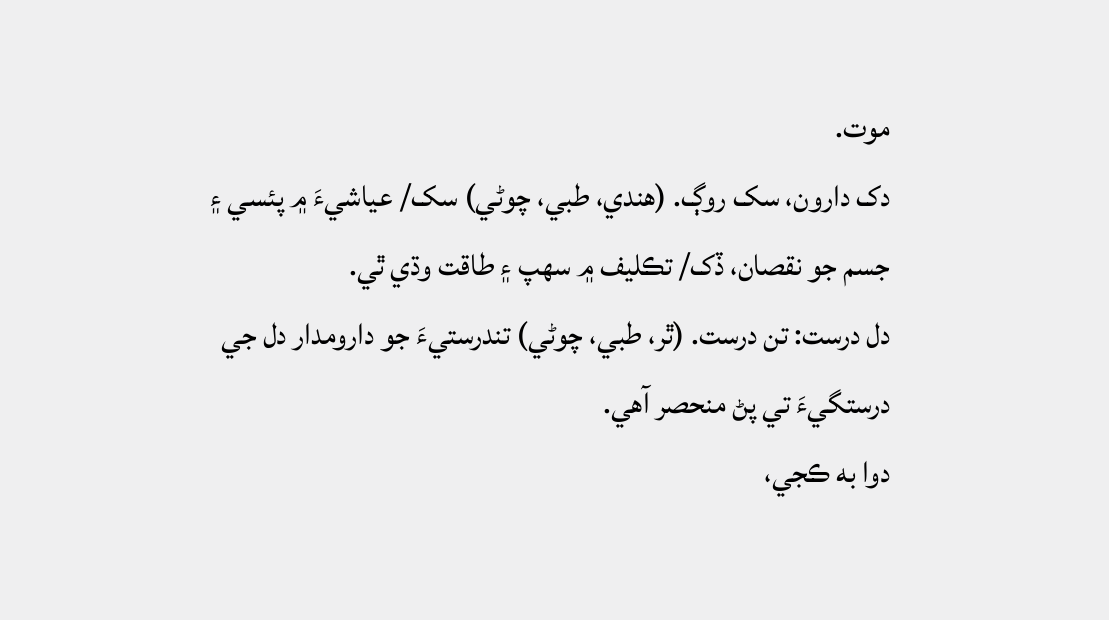موت.
دک دارون، سک روڳ. (هندي، طبي، چوڻي) سک/ عياشيءَ ۾ پئسي ۽ جسم جو نقصان، ڏک/ تڪليف ۾ سھپ ۽ طاقت وڌي ٿي.
دل درست: تن درست. (ٿر، طبي، چوڻي) تندرستيءَ جو دارومدار دل جي درستگيءَ تي پڻ منحصر آهي.
دوا به ڪجي،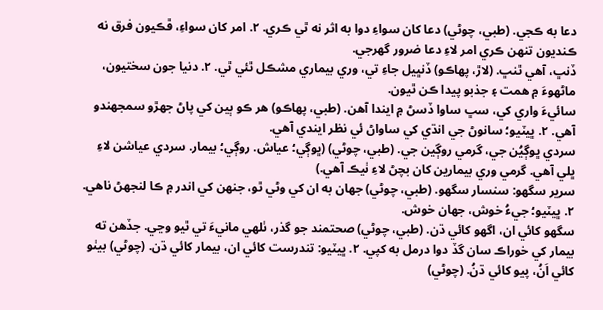دعا به ڪجي. (طبي، چوڻي) دعا کان سواءِ دوا به اثر نه ٿي ڪري. ۲. امر کان سواءِ، ڦڪيون فرق نه ڪنديون تنھن ڪري امر لاءِ دعا ضرور گهرجي.
ڏنڀ، آهي ٿنڀ. (لاڙ، پھاڪو) ڏنڀيل جاءِ تي، وري بيماري مشڪل ٿئي ٿي. ۲. دنيا جون سختيون، ماڻھوءَ ۾ همت ۽ جذبو پيدا ڪن ٿيون.
سائيءَ واري کي، سڀ ساوا ڏسڻ ۾ ايندا آهن. (طبي، پھاڪو) هر ڪو ٻين کي پاڻ جھڙو سمجهندو آهي. ۲. ڀيٽيو؛ سانوڻ جي انڌي کي ساواڻ ئي نظر ايندي آھي.
سردي ڀوڳيُن جي، گرمي روڳين جي. (طبي، چوڻي) (ڀوڳي؛ عياش. روڳي؛ بيمار. سردي عياشن لاءِ ڀلي آھي. گرمي وري بيمارين کان بچڻ لاءِ ٺيڪ آھي.)
سرير سگهو: سنسار سگهو. (طبي، چوڻي) جھان به ان کي وڻي ٿو، جنھن کي اندر ۾ ڪا لنجھڻ ناھي. ۲. ڀيٽيو؛ جيءُ خوش، جھان خوش.
سگهو کائي ان، اگهو کائي ڌن. (طبي، چوڻي) صحتمند جو گذر، ٺلھي مانيءَ تي ٿيو وڃي. جڏھن ته بيمار کي خوراڪ سان گڏ دوا درمل به کپي. ۲. ڀيٽيو: تندرست کائي ان، بيمار کائي ڌن. (چوڻي) بيٺو کائي اَنُ، پيو کائي ڌنُ. (چوڻي)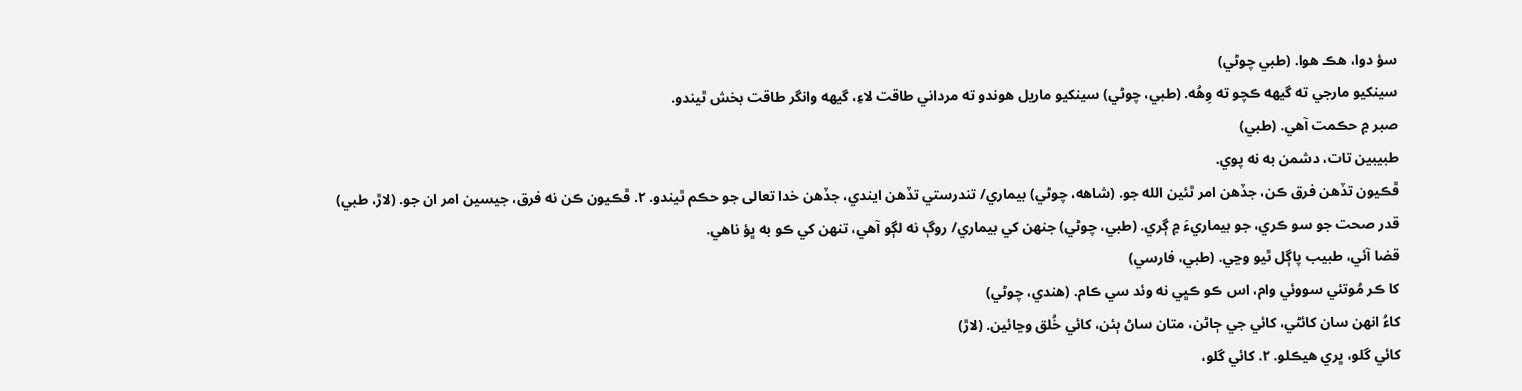سؤ دوا، ھڪ ھوا. (طبي چوڻي)
سينکيو مارجي ته گيھه ڪچو ته وِهُه. (طبي، چوڻي) سينکيو ماريل هوندو ته مرداني طاقت لاءِ، گيھه وانگر طاقت بخش ٿيندو.
صبر ۾ حڪمت آهي. (طبي)
طبيبين تات، دشمن به نه پوي.
ڦڪيون تڏهن فرق ڪن، جڏهن امر ٿئين الله جو. (شاهه، چوڻي) بيماري/ تندرستي تڏهن ايندي، جڏهن خدا تعالى جو حڪم ٿيندو. ۲. ڦڪيون ڪن نه فرق، جيسين امر ان جو. (لاڙ، طبي)
قدر صحت جو سو ڪري، جو بيماريءَ ۾ ڳري. (طبي، چوڻي) جنھن کي بيماري/ روڳ نه لڳو آهي، تنھن کي ڪو به ڀؤ ناهي.
قضا آئي، طبيب پاڳل ٿيو وڃي. (طبي، فارسي)
کا ڪر مُوتئي سووئي وام، اس ڪو ڪڀي نه وئد سي ڪام. (ھندي، چوڻي)
کاءُ انهن سان کائڻي، کائي جي ڄاڻن، متان ساڻ ٻئن، کائي خُلق وڃائين. (لاڙ)
کائي گلو، ڀري ھيڪلو. ۲. کائي گلو،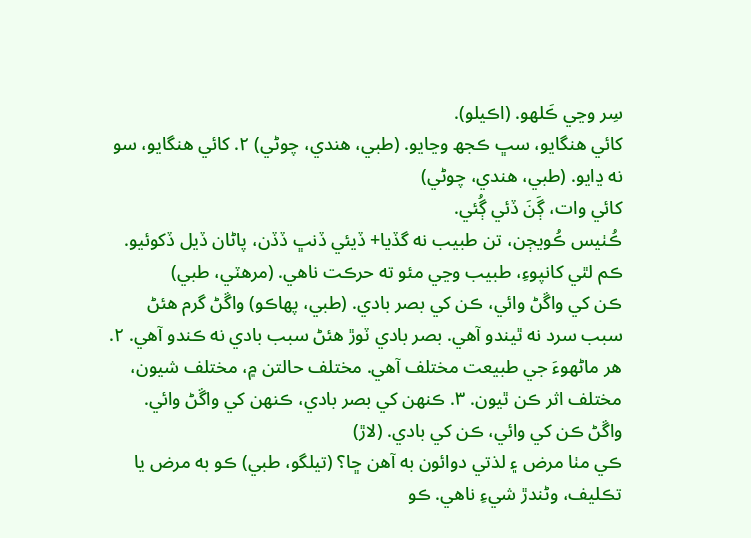سِر وڃي ڪَلهو. (اڪيلو).
کائي ھنگايو، سڀ ڪجھ وڃايو. (طبي، ھندي، چوڻي) ۲. کائي ھنگايو، سو نه ڍايو. (طبي، ھندي، چوڻي)
کائي وات، ڳَنَ ڏئي ڳُئي.
ڪُٺيس ڪُويڄن، تن طبيب نه گڏيا+ ڏيئي ڏنڀ ڏڏن، پاڻان ڏيل ڏکوئيو.
ڪم لٿي کانپوءِ، طبيب وڃي مئو ته حرڪت ناهي. (مرهٽي، طبي)
ڪن کي واڱڻ وائي، ڪن کي بصر بادي. (طبي، پھاڪو) واڱڻ گرم هئڻ سبب سرد نه ٿيندو آهي. بصر بادي ٽوڙ هئڻ سبب بادي نه ڪندو آهي. ۲. هر ماڻھوءَ جي طبيعت مختلف آهي. مختلف حالتن ۾، مختلف شيون، مختلف اثر ڪن ٿيون. ۳. ڪنھن کي بصر بادي، ڪنھن کي واڱڻ وائي. واڱڻ ڪن کي وائي، ڪن کي بادي. (لاڙ)
ڪي مٺا مرض ۽ لذتي دوائون به آهن ڇا؟ (تيلگو، طبي) ڪو به مرض يا تڪليف، وڻندڙ شيءِ ناهي. ڪو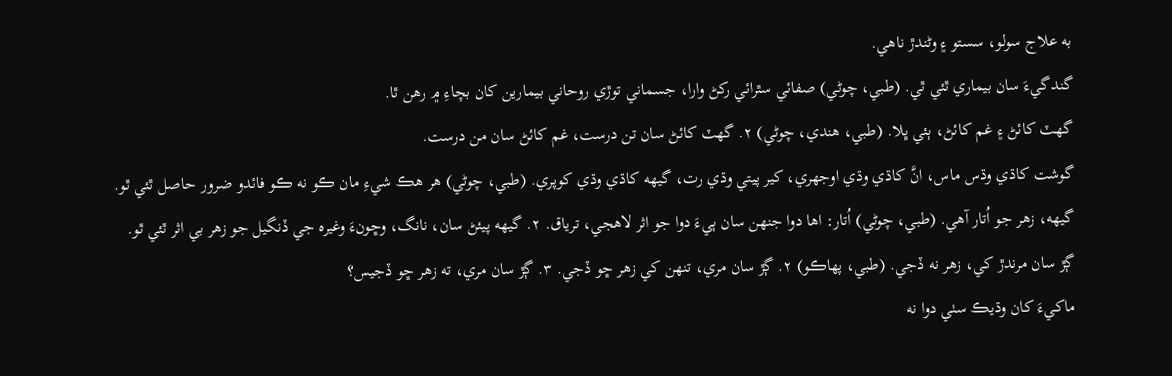به علاج سولو، سستو ۽ وڻندڙ ناهي.
گندگيءَ سان بيماري ٿئي ٿي. (طبي، چوڻي) صفائي سٿرائي رکڻ وارا، جسماني توڙي روحاني بيمارين کان بچاءِ ۾ رهن ٿا.
گھٽ کائڻ ۽ غم کائڻ، ٻئي ڀلا. (طبي، ھندي، چوڻي) ۲. گھٽ کائڻ سان تن درست، غم کائڻ سان من درست.
گوشت کاڌي وڌس ماس، انَّ کاڌي وڌي اوجهري، کير پيتي وڌي رت، گيھه کاڌي وڌي کوپري. (طبي، چوڻي) هر هڪ شيءِ مان ڪو نه ڪو فائدو ضرور حاصل ٿئي ٿو.
گيھه، زهر جو اُتار آهي. (طبي، چوڻي) اُتار: اها دوا جنھن سان ٻيءَ دوا جو اثر لاهجي، ترياق. ۲. گيھه پيئڻ سان، نانگ، وڇونءَ وغيره جي ڏنگيل جو زهر بي اثر ٿئي ٿو.
ڳڙ سان مرندڙ کي، زھر نه ڏجي. (طبي، پھاڪو) ۲. ڳڙ سان مري، تنھن کي زھر ڇو ڏجي. ۳. ڳڙ سان مري، ته زهر ڇو ڏجيس؟
ماکيءَ کان وڌيڪ سٺي دوا نه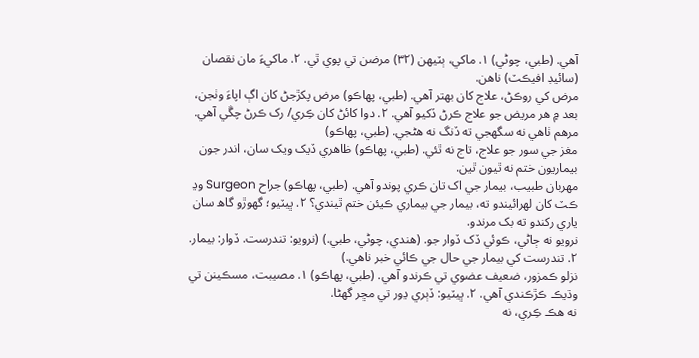آهي. (طبي، چوڻي) ۱. ماکي، ٻٽيھن (۳۲) مرضن تي پوي ٿي. ۲. ماکيءَ مان نقصان (سائيڊ افيڪٽ) ناهن.
مرض کي روڪڻ، علاج کان بھتر آهي. (طبي، پھاڪو) مرض پکڙجڻ کان اڳ اپاءَ وٺجن، بعد ۾ هر مريض جو علاج ڪرڻ ڏکيو آهي. ۲. دوا کائڻ کان ڪِري/ رک ڪرڻ چڱي آهي.
مرھم ٺاھي نه سگھجي ته ڏنگ نه ھڻجي. (طبي، پھاڪو)
مغز جي سور جو علاج، تاج نه ٿئي. (طبي، پھاڪو) ظاهري ڏيک ويک سان، اندر جون بيماريون ختم نه ٿيون ٿين.
مھربان طبيب، بيمار جي اک تان ڪري پوندو آهي. (طبي، پھاڪو) جراح Surgeon وڍ ڪٽ کان لھرائيندو ته، بيمار جي بيماري ڪيئن ختم ٿيندي؟ ۲. ڀيٽيو؛ گھوڙو گاھ سان ياري رکندو ته بک مرندو.
نرويو نه ڄاڻي، ڪوئي ڏک ڏوار جو. (هندي، چوڻي، طبي.) (نرويو: تندرست. ڏوار: بيمار. ۲. تندرست کي بيمار جي حال جي ڪائي خبر ناهي.)
نزلو ڪمزور، ضعيف عضوي تي ڪرندو آهي. (طبي، پھاڪو) ۱. مصيبت، مسڪينن تي وڌيڪ ڪڙڪندي آهي. ۲. ڀيٽيو: ڏٻري ڍور تي مڇر گهڻا.
نه هڪ ڪِري، نه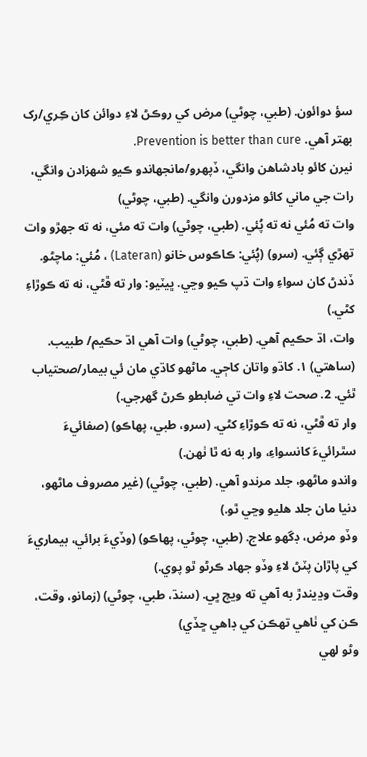سؤ دوائون. (طبي، چوڻي) مرض کي روڪڻ لاءِ دوائن کان ڪِري/رک بھتر آهي. Prevention is better than cure.
نيرن کائو بادشاھن وانگي، ڏپھرو/مانجھاندو ڪيو شهزادن وانگي، رات جي ماني کائو مزدورن وانگي. (طبي، چوڻي)
وات ته مُئي نه ته پُئي. (طبي، چوڻي) وات ته مئي، نه ته جھڙو وات تھڙي ڳئي. (سرو) (پُئي: ڪاڪوس خانو (Lateran) ، مُئي: ماچڻو. ڏندڻ کان سواءِ وات ڌپ ڪيو وڃي. ڀيٽيو: وار ته ڦڻي، نه ته ڪوڙاءِ کڻي.)
وات، اڌ حڪيم آهي. (طبي، چوڻي) وات آهي اڌ حڪيم/ طبيب. (ساهتي) ۱. کاڌو واتان کاڄي. ماڻھو کاڌي مان ئي بيمار/صحتياب ٿئي. 2. صحت لاءِ وات تي ضابطو ڪرڻ گهرجي.)
وار ته ڦڻي، نه ته ڪوڙاءِ کڻي. (سرو، طبي، پھاڪو) (صفائيءَ سٿرائيءَ کانسواءِ، وار به نه ٿا ٺھن.)
واندو ماڻھو، جلد مرندو آهي. (طبي، چوڻي) (غير مصروف ماڻھو، دنيا مان جلد هليو وڃي ٿو.)
وڏو مرض، ڊگهو علاج. (طبي، چوڻي، پھاڪو) (وڏيءَ برائي، بيماريءَ کي پاڙان پٽڻ لاءِ وڏو جھاد ڪرڻو ٿو پوي.)
وقت وڍيندڙ به آهي ته ويڄ ڀي. (سنڌ، طبي، چوڻي) (زمانو، وقت، ڪن کي ٺاهي تهڪن کي ڊاهي ڇڏي)
وڻو لھي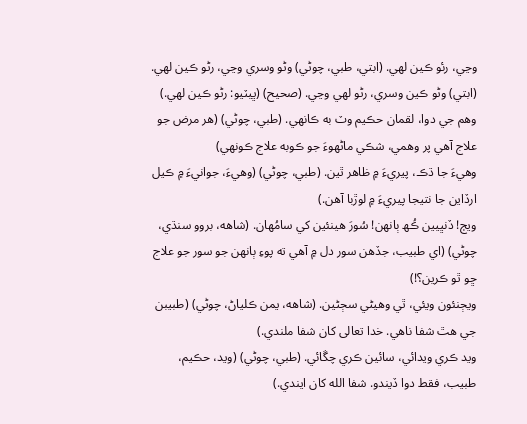وڃي، رئو ڪين لھي. (ابتي، طبي، چوڻي) وڻو وسري وڃي، رڻو ڪين لھي. (ابتي) وڻو ڪين وسري، رڻو لھي وڃي. (صحيح) (ڀيٽيو: رڻو ڪين لھي.)
وهم جي دوا، لقمان حڪيم وٽ به ڪانھي. (طبي، چوڻي) (هر مرض جو علاج آهي پر وهمي، شڪي ماڻھوءَ جو ڪوبه علاج ڪونھي)
وهيءَ جا ڌڪ، پيريءَ ۾ ظاهر ٿين. (طبي، چوڻي) (وهيءَ، جوانيءَ ۾ ڪيل ارڏاين جا نتيجا پيريءَ ۾ لوڙبا آهن.)
ويڄ! ڏنڀيين ڪُھ ٻانھن! سُورَ هينئين کي سامُھان. (شاهه، بروو سنڌي، چوڻي) (اي طبيب، جڏهن سور دل ۾ آهي ته پوءِ ٻانھن جو سور جو علاج ڇو ٿو ڪرين؟!)
ويڄنئون ويئي، ٿي وهيڻي سڄڻين. (شاهه، يمن ڪلياڻ، چوڻي) (طبيبن جي هٿ شفا ناهي. خدا تعالى کان شفا ملندي.)
ويد ڪري ويدائي، سائين ڪري چڱائي. (طبي، چوڻي) (ويد، حڪيم، طبيب، فقط دوا ڏيندو. شفا الله کان ايندي.)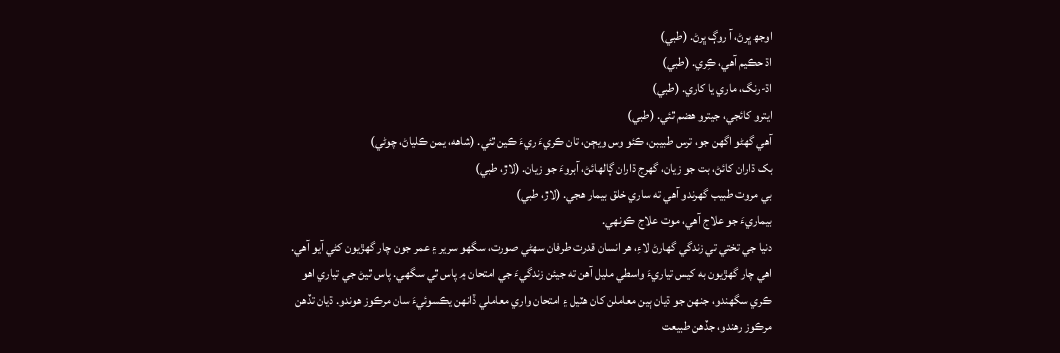اوجھ ڀرڻ، آ روڳ ڀرڻ. (طبي)
اڌ حڪيم آھي، ڪِري. (طبي)
اڌ-رنگ، ماري يا کاري. (طبي)
ايترو کائجي، جيترو ھضم ٿئي. (طبي)
آهي گهڻو اگهن جو، ترس طبيبن، ڪئو وس ويڄن، تان ڪريءَ ريءَ ڪين ٿئي. (شاهه، يمن ڪلياڻ، چوڻي)
بک ڌاران کائڻ، بت جو زيان، گھرج ڌاران ڳالھائڻ، آبروءَ جو زيان. (لاڙ، طبي)
بي مروت طبيب گهرندو آهي ته ساري خلق بيمار هجي. (لاڙ، طبي)
بيماريءَ جو علاج آھي، موت علاج ڪونھي.
دنيا جي تختي تي زندگي گهارڻ لاءِ، هر انسان قدرت طرفان سھڻي صورت، سگهو سرير ۽ عمر جون چار گهڙيون کڻي آيو آهي. اهي چار گهڙيون به کيس تياريءَ واسطي مليل آهن ته جيئن زندگيءَ جي امتحان ۾ پاس ٿي سگهي. پاس ٿيڻ جي تياري اهو ڪري سگهندو، جنھن جو ڌيان ٻين معاملن کان هٽيل ۽ امتحان واري معاملي ڏانھن يڪسوئيءَ سان مرڪوز هوندو. ڌيان تڏهن مرڪوز رهندو، جڏهن طبيعت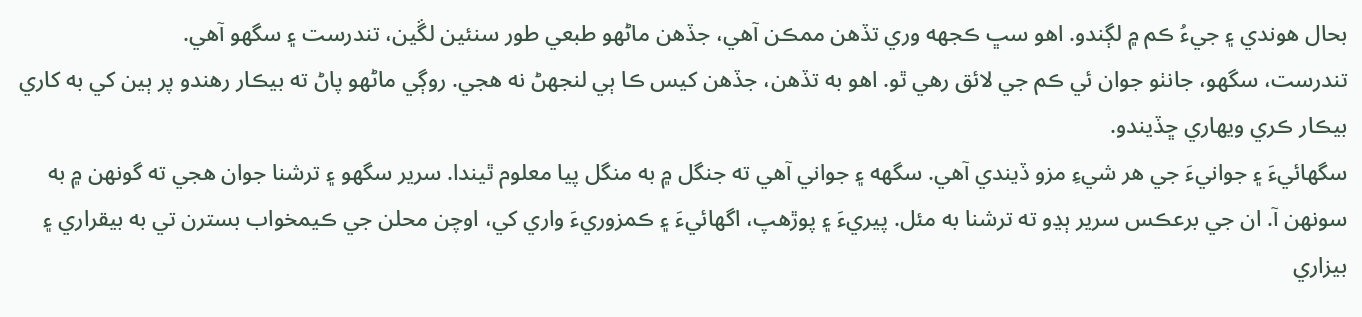بحال هوندي ۽ جيءُ ڪم ۾ لڳندو. اهو سڀ ڪجهه وري تڏهن ممڪن آهي، جڏهن ماڻھو طبعي طور سنئين لڱين، تندرست ۽ سگهو آهي.
تندرست، سگهو، جانٺو جوان ئي ڪم جي لائق رهي ٿو. اهو به تڏهن، جڏهن کيس ڪا ٻي لنجهڻ نه هجي. روڳي ماڻھو پاڻ ته بيڪار رهندو پر ٻين کي به کاري بيڪار ڪري ويھاري ڇڏيندو.
سگهائيءَ ۽ جوانيءَ جي هر شيءِ مزو ڏيندي آهي. سگهه ۽ جواني آهي ته جنگل ۾ به منگل پيا معلوم ٿيندا. سرير سگهو ۽ ترشنا جوان هجي ته گونھن ۾ به سونھن آ. ان جي برعڪس سرير ٻڍو ته ترشنا به مئل. پيريءَ ۽ پوڙهپ، اگهائيءَ ۽ ڪمزوريءَ واري کي، اوچن محلن جي ڪيمخواب بسترن تي به بيقراري ۽ بيزاري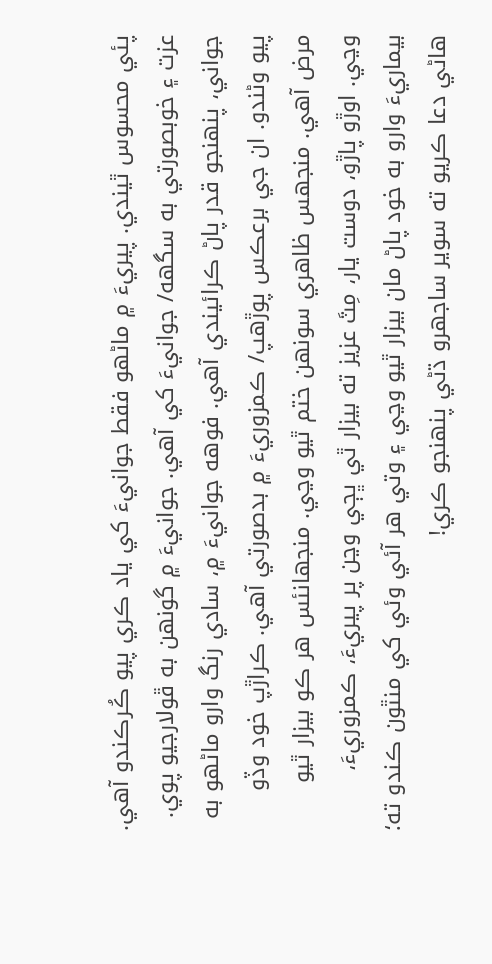پئي محسوس ٿيندي. پيريءَ ۾ ماڻھو فقط جوانيءَ کي ياد ڪري پيو ڪُرڪندو آهي.
عزت ۽ خوبصورتي به سگهه/ جوانيءَ کي آهي. جوانيءَ ۾ گونھن به ڦولارجيو پوي. جواني، پنھنجو قدر پاڻ ڪرائيندي آهي. فوهه جوانيءَ ۾، سادي رنگ وارو ماڻھو به پيو وڻندو. ان جي برعڪس پوڙهپ/ ڪمزوريءَ ۾ بدصورتي آهي. ڪراڙپ خود وڏو مرض آهي. منجهس ظاهري سونھن ختم ٿيو وڃي. منجهانئس هر ڪو بيزار ٿيو وڃي. اوڙو پاڙو، دوست يار، مِٽَ عزيز ته بيزار ٿي ڀڄي وڃن پر پيريءَ، ڪمزوريءَ، بيماريءَ وارو به خود پاڻ مان بيزار ٿيو وڃي ۽ وتي هر آئي وئي کي منٿون ڪندو ته؛ هاڻي دعا ڪريو ته سوير ساجهرو ڌڻي پنھنجو ڪري!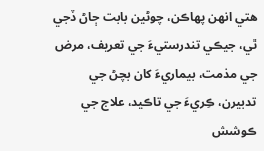هتي انھن پھاڪن، چوڻين بابت ڄاڻ ڏجي ٿي، جيڪي تندرستيءَ جي تعريف، مرض جي مذمت، بيماريءَ کان بچڻ جي تدبيرن، ڪِريءَ جي تاڪيد، علاج جي ڪوشش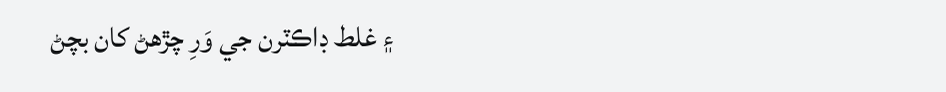۽ غلط ڊاڪٽرن جي وَرِ چڙهڻ کان بچڻ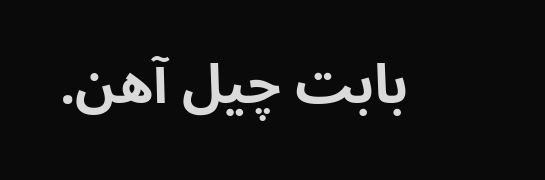بابت چيل آهن.